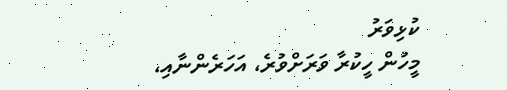ކުޅިވަރު
މީހުން ހީކުރާ ވަރަށްވުރެ، އަހަރެންނާއި،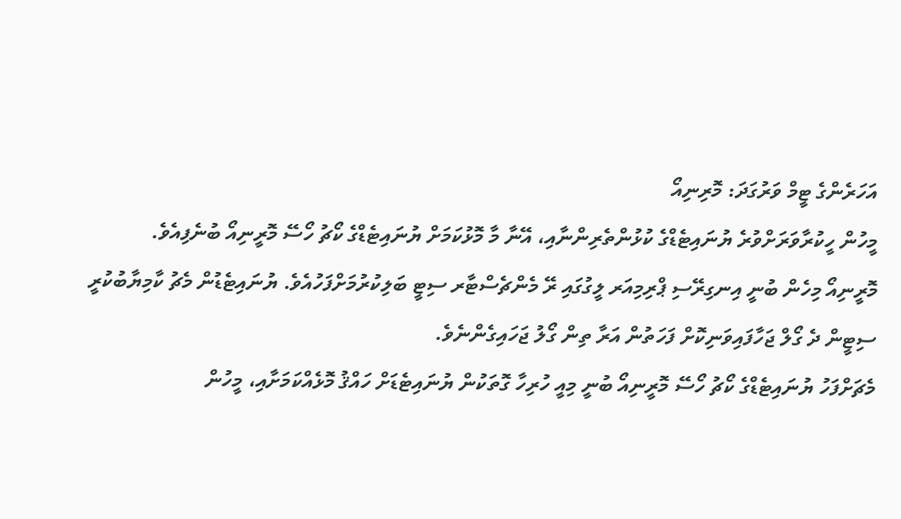އަހަރެންގެ ޓީމް ވަރުގަދަ: މޮރިނިއޯ
މީހުން ހީކުރާވަރަށްވުރެ ޔުނައިޓެޑްގެ ކުޅުންތެރިންނާއި، އޭނާ މާ މޮޅުކަމަށް ޔުނައިޓެޑްގެ ކޯޗު ހޯސޭ މޮރީނިއޯ ބުނެފިއެވެ.
މޮރީނިއޯ މިހެން ބުނީ އިނގިރޭސި ޕްރިމިއަރ ލީގުގައި ރޭ މެންޗެސްޓާރ ސިޓީ ބަލިކުރުމަށްފަހުއެވެ. ޔުނައިޓެޑުން މެޗު ކާމިޔާބުކުރީ ސިޓީން ދެ ގޯލް ޖަހާފައިވަނިކޮށް ފަހަތުން އަރާ ތިން ގޯލު ޖަހައިގެންނެވެ.
މެޗަށްފަހު ޔުނައިޓެޑްގެ ކޯޗު ހޯސޭ މޮރީނިއޯ ބުނީ މިއީ ހުރިހާ ގޮތަކުން ޔުނައިޓެޑަށް ހައްޤު މޮޅެއްކަމަށާއި، މީހުން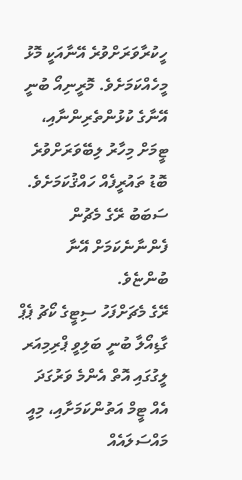ހީކުރާވަރަށްވުރެ އޭނާއަކީ މޮޅު މީހެއްކަމަށެވެ. މޮރީނިއޯ ބުނީ އޭނާގެ ކުޅުންތެރިންނާއި، ޓީމަށް މިހާރު ލިބޭވަރަށްވުރެ ބޮޑު ތައުރީފެއް ހައްޤުކަމަށެވެ. ސަބަބު ރޭގެ މެޗުން ފެންނާނެކަމަށް އޭނާ ބުންޏެވެ.
ރޭގެ މެޗަށްފަހު ސިޓީގެ ކޯޗު ޕެޕް ގާޑިއޯލާ ބުނީ ބަލިވީ ޕްރިމިއަރ ލީގުގައި އޮތް އެންމެ ވަރުގަދަ އެއް ޓީމް އަތުންކަމަށާއި، މިއީ މައްސަލައެއް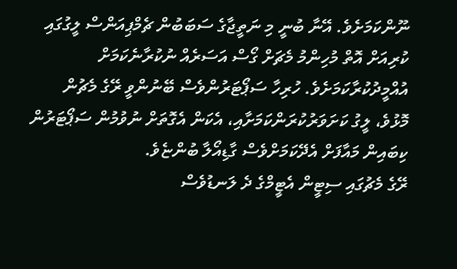ނޫންކަމަށެވެ. އޭނާ ބުނީ މި ނަތީޖާގެ ސަބަބުން ޗެމްޕިއަންސް ލީގުގައި ކުރިއަށް އޮތް މުހިންމު މެޗަށް ގޯސް އަސަރެއް ނުކުރާނެކަމަށް އުއްމީދުކުރާކަމަށެވެ. ހުރިހާ ސަޕޯޓަރުންވެސް ބޭނުންވީ ރޭގެ މެޗުން މޮޅުވެ، ލީގު ކަށަވަރުކުރަންކަމަށާއި، އެކަން އެގޮތަށް ނުވުމުން ސަޕޯޓަރުން ކިބައިން މައާފަށް އެދޭކަމަށްވެސް ގާޑިއޯލާ ބުންޏެވެ.
ރޭގެ މެޗުގައި ސިޓީން އެޓީމްގެ ދެ ލަނޑުވެސް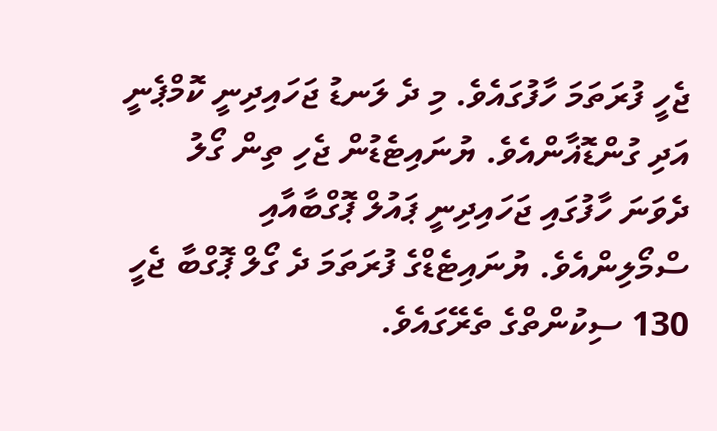ޖެހީ ފުރަތަމަ ހާފުގައެވެ. މި ދެ ލަނޑު ޖަހައިދިނީ ކޮމްޕެނީ އަދި ގުންޑޮޣާންއެވެ. ޔުނައިޓެޑުން ޖެހި ތިން ގޯލު ދެވަނަ ހާފުގައި ޖަހައިދިނީ ޕައުލް ޕޮގްބާއާއި ސްމޯލިންއެވެ. ޔުނައިޓެޑްގެ ފުރަތަމަ ދެ ގޯލް ޕޮގްބާ ޖެހީ 130 ސިކުންތްގެ ތެރޭގައެވެ.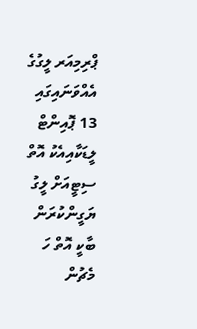ޕްރިމިއަރ ލީގުގެ އެއްވަނައިގައި 13 ޕޮއިންޓް ލީޑަކާއިއެކު އޮތް ސިޓީއަށް ލީގު ޔަގީންކުރަން ބާކީ އޮތް ހަ މެޗުން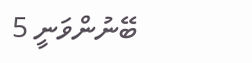ބޭނުންވަނީ 5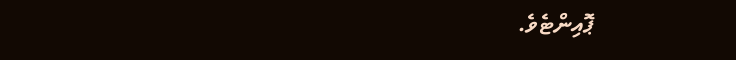ޕޮއިންޓެވެ.